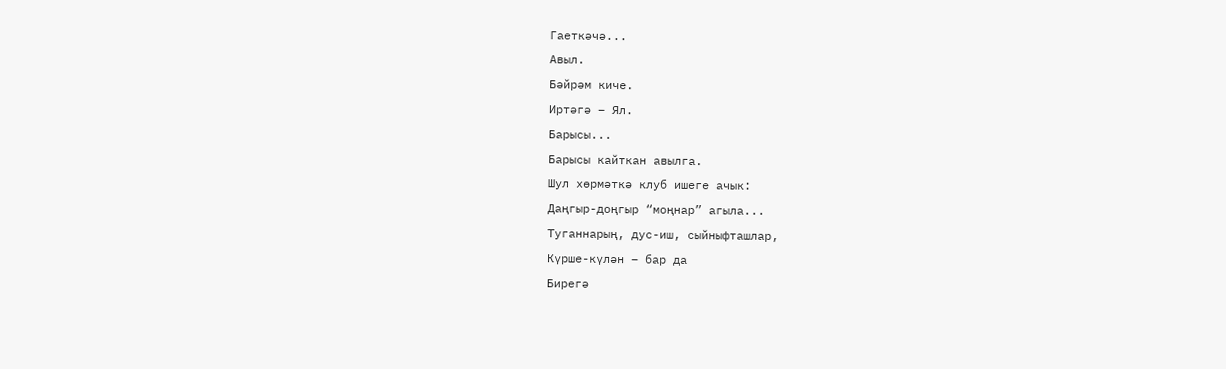Гаеткәчә...
Авыл.
Бәйрәм киче.
Иртәгә – Ял.
Барысы...
Барысы кайткан авылга.
Шул хөрмәткә клуб ишеге ачык:
Даңгыр-доңгыр “моңнар” агыла...
Туганнарың, дус-иш, сыйныфташлар,
Күрше-күлән – бар да
Бирегә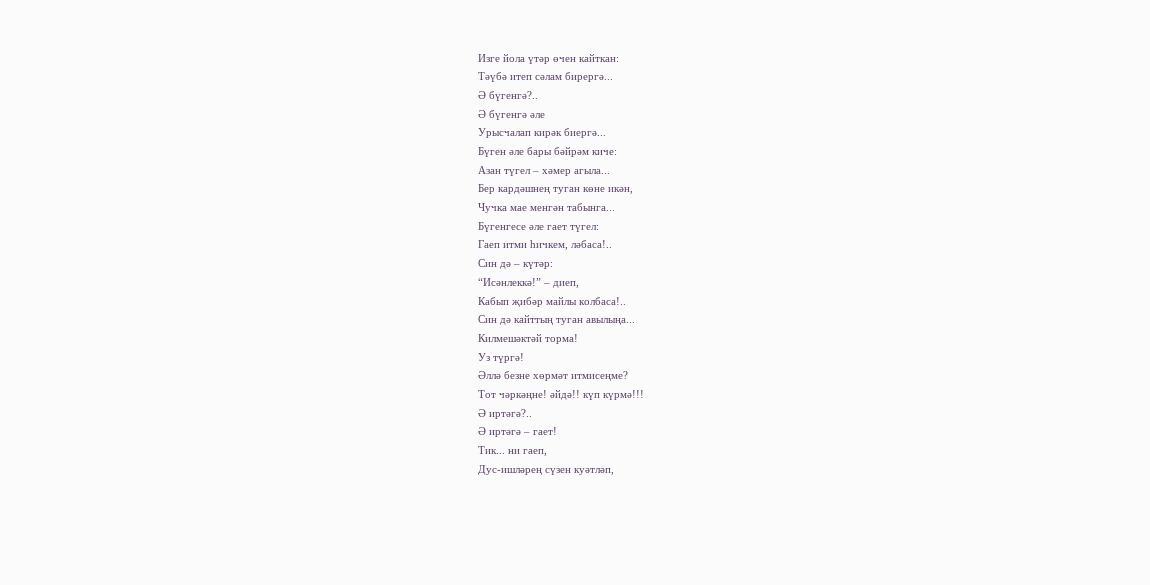Изге йола үтәр өчен кайткан:
Тәүбә итеп сәлам бирергә...
Ә бүгенгә?..
Ә бүгенгә әле
Урысчалап кирәк биергә...
Бүген әле бары бәйрәм киче:
Азан түгел – хәмер агыла...
Бер кардәшнең туган көне икән,
Чучка мае менгән табынга...
Бүгенгесе әле гает түгел:
Гаеп итми һичкем, ләбаса!..
Син дә – күтәр:
“Исәнлеккә!” – диеп,
Кабып җибәр майлы колбаса!..
Син дә кайттың туган авылыңа...
Килмешәктәй торма!
Уз түргә!
Әллә безне хөрмәт итмисеңме?
Тот чәркәңне! әйдә!! күп күрмә!!!
Ә иртәгә?..
Ә иртәгә – гает!
Тик... ни гаеп,
Дус-ишләрең сүзен куәтләп,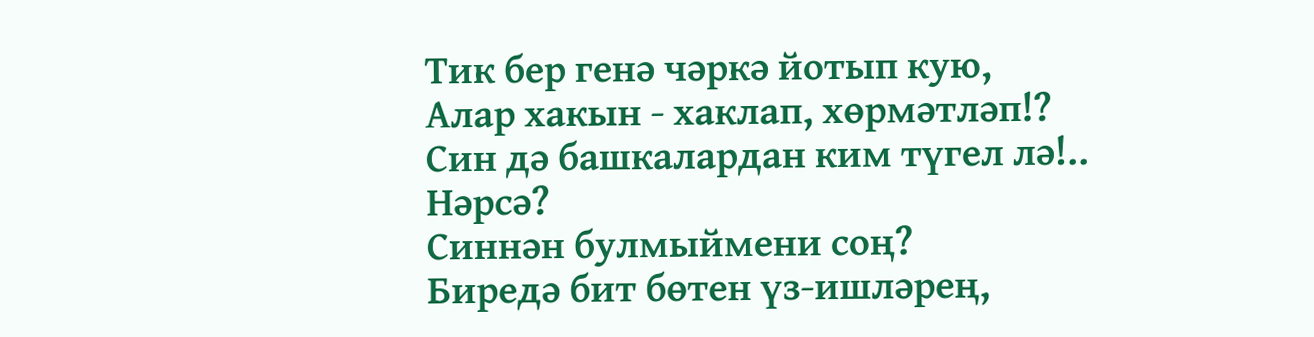Тик бер генә чәркә йотып кую,
Алар хакын - хаклап, хөрмәтләп!?
Син дә башкалардан ким түгел лә!..
Нәрсә?
Синнән булмыймени соң?
Биредә бит бөтен үз-ишләрең,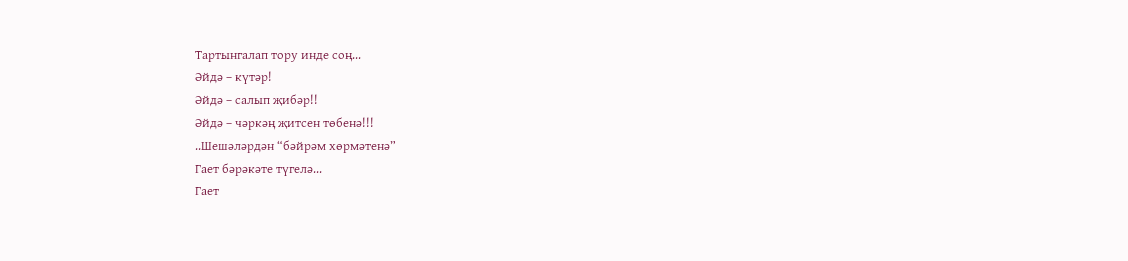Тартынгалап тору инде соң...
Әйдә – күтәр!
Әйдә – салып җибәр!!
Әйдә – чәркәң җитсен төбенә!!!
..Шешәләрдән “бәйрәм хөрмәтенә”
Гает бәрәкәте түгелә...
Гает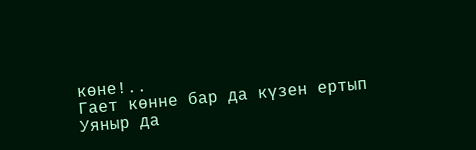көне!..
Гает көнне бар да күзен ертып
Уяныр да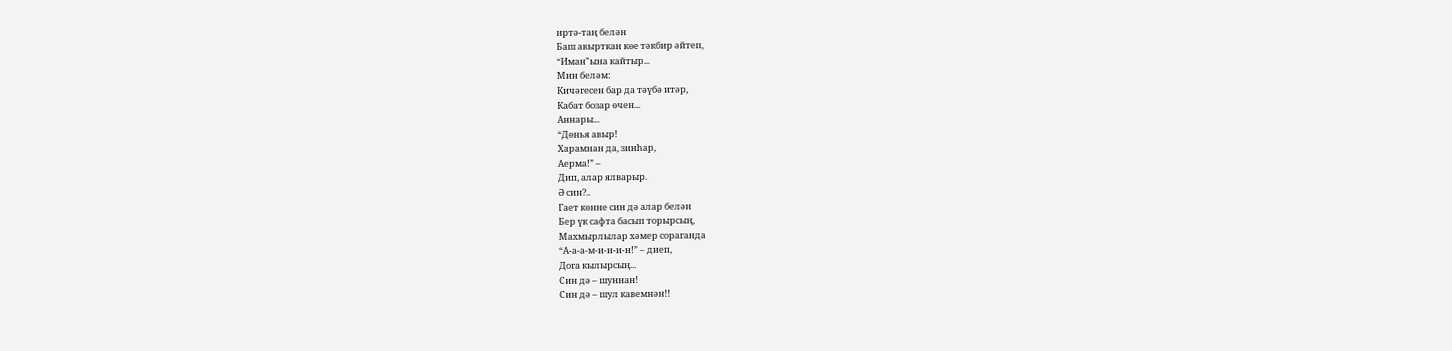иртә-таң белән
Баш авырткан көе тәкбир әйтеп,
“Иман"ына кайтыр...
Мин беләм:
Кичәгесен бар да тәүбә итәр,
Кабат бозар өчен...
Аннары...
“Дөнья авыр!
Харамнан да, зинһар,
Аерма!” –
Дип, алар ялварыр.
Ә син?..
Гает көнне син дә алар белән
Бер үк сафта басып торырсың,
Махмырлылар хәмер сораганда
“А-а-а-м-и-и-и-н!” – диеп,
Дога кылырсың...
Син дә – шуннан!
Син дә – шул кавемнән!!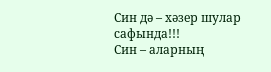Син дә – хәзер шулар сафында!!!
Син – аларның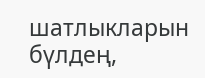шатлыкларын бүлдең,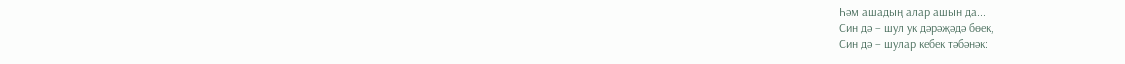Һәм ашадың алар ашын да...
Син дә – шул ук дәрәҗәдә бөек,
Син дә – шулар кебек тәбәнәк: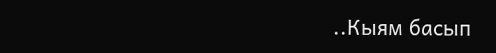..Кыям басып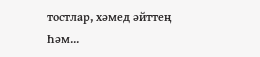тостлар, хәмед әйттең
Һәм...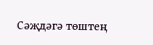Сәҗдәгә төштең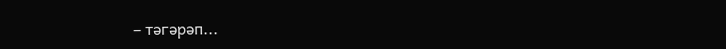– тәгәрәп...